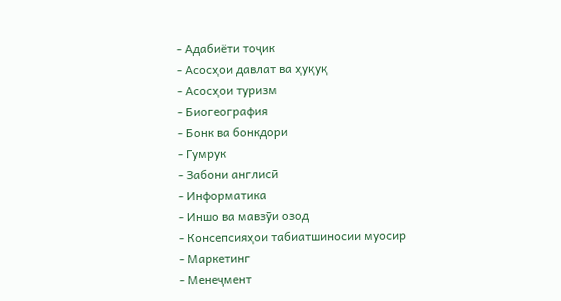- Адабиёти тоҷик
- Асосҳои давлат ва ҳуқуқ
- Асосҳои туризм
- Биогеография
- Бонк ва бонкдори
- Гумрук
- Забони англисӣ
- Информатика
- Иншо ва мавзӯи озод
- Консепсияҳои табиатшиносии муосир
- Маркетинг
- Менеҷмент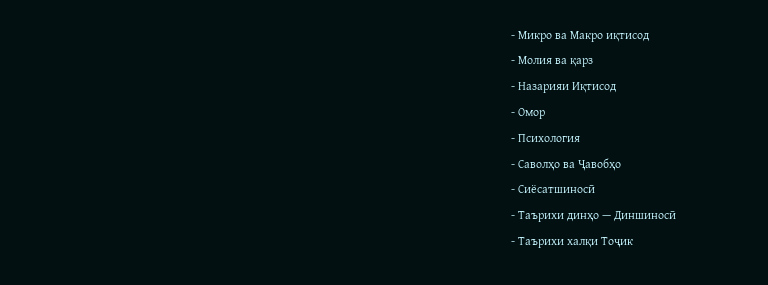- Микро ва Макро иқтисод
- Молия ва қарз
- Назарияи Иқтисод
- Омор
- Психология
- Саволҳо ва Ҷавобҳо
- Сиёсатшиносӣ
- Таърихи динҳо — Диншиносӣ
- Таърихи халқи Тоҷик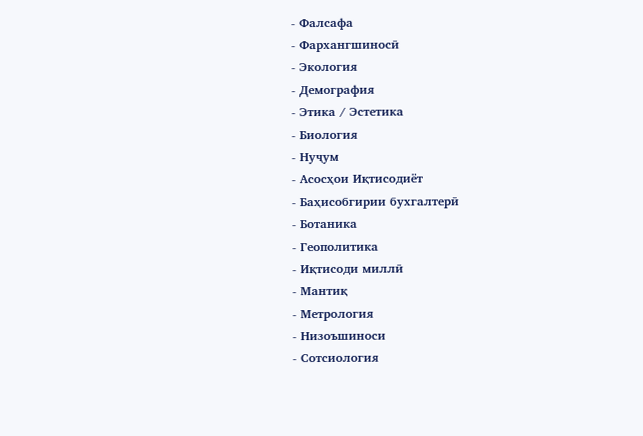- Фалсафа
- Фархангшиносӣ
- Экология
- Демография
- Этика / Эстетика
- Биология
- Нуҷум
- Асосҳои Иқтисодиёт
- Баҳисобгирии бухгалтерӣ
- Ботаника
- Геополитика
- Иқтисоди миллӣ
- Мантиқ
- Метрология
- Низоъшиноси
- Сотсиология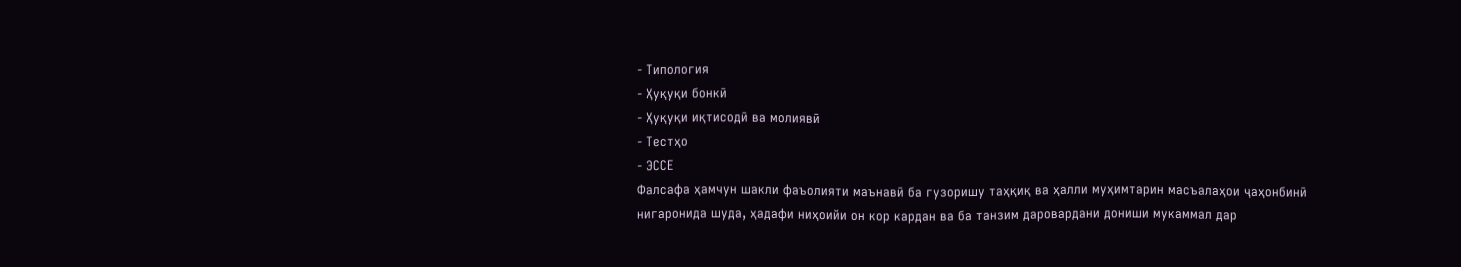- Типология
- Ҳуқуқи бонкӣ
- Ҳуқуқи иқтисодӣ ва молиявӣ
- Тестҳо
- ЭССЕ
Фалсафа ҳамчун шакли фаъолияти маънавӣ ба гузоришу таҳқиқ ва ҳалли муҳимтарин масъалаҳои ҷаҳонбинӣ нигаронида шуда, ҳадафи ниҳоийи он кор кардан ва ба танзим даровардани дониши мукаммал дар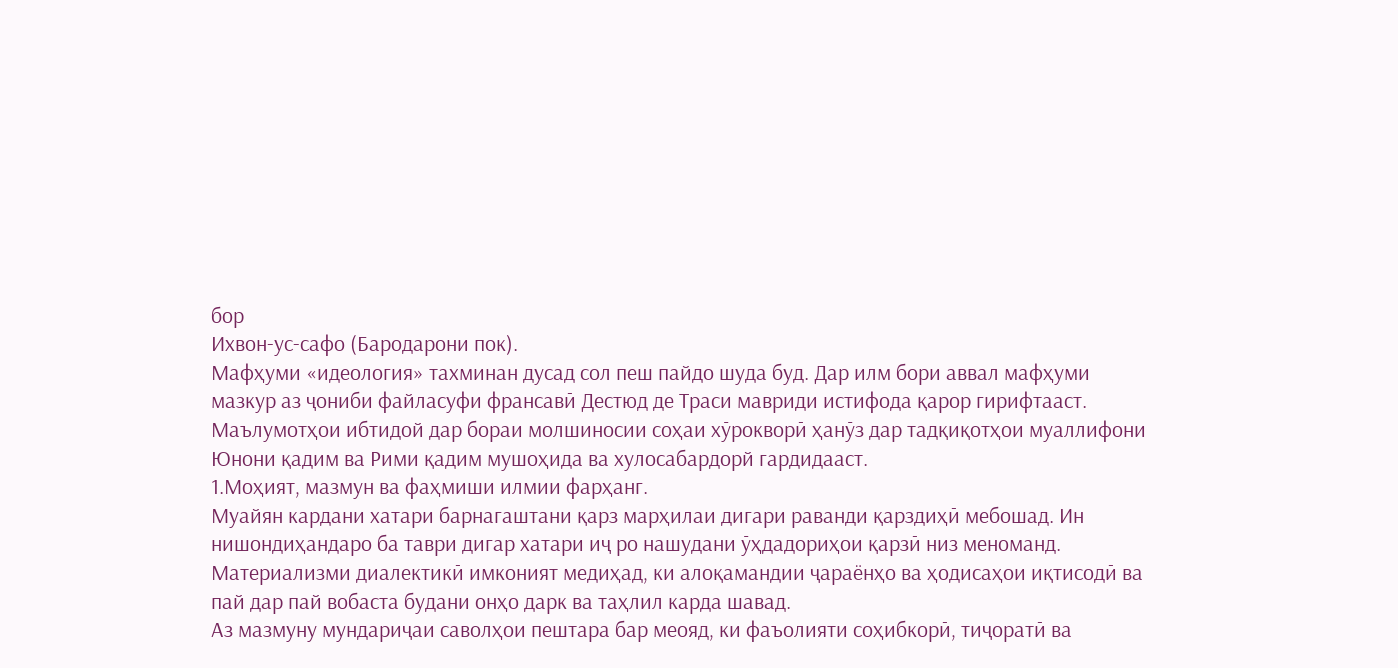бор
Ихвон-ус-сафо (Бародарони пок).
Мафҳуми «идеология» тахминан дусад сол пеш пайдо шуда буд. Дар илм бори аввал мафҳуми мазкур аз ҷониби файласуфи франсавӣ Дестюд де Траси мавриди истифода қарор гирифтааст.
Маълумотҳои ибтидой дар бораи молшиносии соҳаи хӯрокворӣ ҳанӯз дар тадқиқотҳои муаллифони Юнони қадим ва Рими қадим мушоҳида ва хулосабардорй гардидааст.
1.Моҳият, мазмун ва фаҳмиши илмии фарҳанг.
Муайян кардани хатари барнагаштани қарз марҳилаи дигари раванди қарздиҳӣ мебошад. Ин нишондиҳандаро ба таври дигар хатари иҷ ро нашудани ӯҳдадориҳои қарзӣ низ меноманд.
Материализми диалектикӣ имконият медиҳад, ки алоқамандии ҷараёнҳо ва ҳодисаҳои иқтисодӣ ва пай дар пай вобаста будани онҳо дарк ва таҳлил карда шавад.
Аз мазмуну мундариҷаи саволҳои пештара бар меояд, ки фаъолияти соҳибкорӣ, тиҷоратӣ ва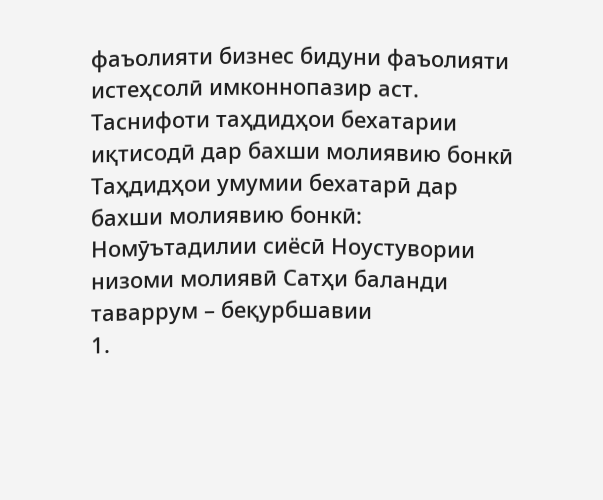фаъолияти бизнес бидуни фаъолияти истеҳсолӣ имконнопазир аст.
Таснифоти таҳдидҳои бехатарии иқтисодӣ дар бахши молиявию бонкӣ Таҳдидҳои умумии бехатарӣ дар бахши молиявию бонкӣ: Номӯътадилии сиёсӣ Ноустувории низоми молиявӣ Сатҳи баланди таваррум – беқурбшавии
1.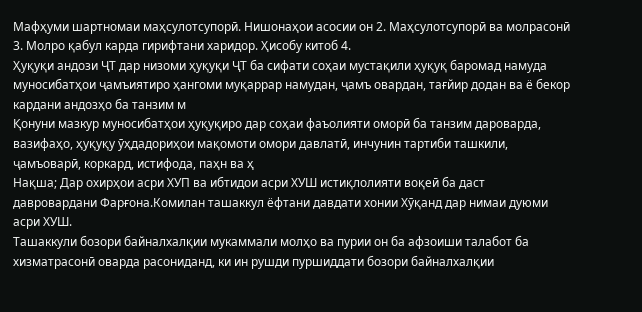Мафҳуми шартномаи маҳсулотсупорӣ. Нишонаҳои асосии он 2. Маҳсулотсупорӣ ва молрасонӣ 3. Молро қабул карда гирифтани харидор. Ҳисобу китоб 4.
Ҳуқуқи андози ҶТ дар низоми ҳуқуқи ҶТ ба сифати соҳаи мустақили ҳуқуқ баромад намуда муносибатҳои ҷамъиятиро ҳангоми муқаррар намудан, ҷамъ овардан, тағйир додан ва ё бекор кардани андозҳо ба танзим м
Қонуни мазкур муносибатҳои ҳуқуқиро дар соҳаи фаъолияти оморӣ ба танзим дароварда, вазифаҳо, ҳуқуқу ӯҳдадориҳои мақомоти омори давлатӣ, инчунин тартиби ташкили, ҷамъоварӣ, коркард, истифода, паҳн ва ҳ
Нақша; Дар охирҳои асри ХУП ва ибтидои асри ХУШ истиқлолияти воқеӣ ба даст давровардани Фарғона.Комилан ташаккул ёфтани давдати хонии Хӯқанд дар нимаи дуюми асри ХУШ.
Ташаккули бозори байналхалқии мукаммали молҳо ва пурии он ба афзоиши талабот ба хизматрасонӣ оварда расониданд, ки ин рушди пуршиддати бозори байналхалқии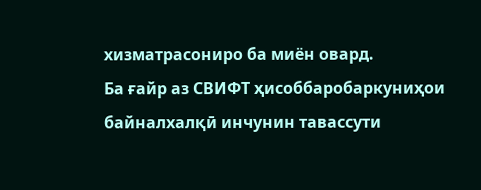хизматрасониро ба миён овард.
Ба ғайр аз СВИФТ ҳисоббаробаркуниҳои байналхалқӣ инчунин тавассути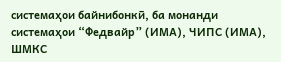системаҳои байнибонкӣ, ба монанди системаҳои “Федвайр” (ИМА), ЧИПС (ИМА), ШМКС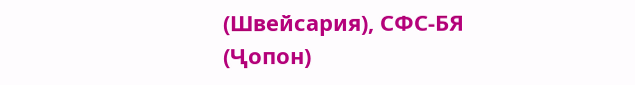(Швейсария), СФС-БЯ (Ҷопон)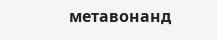метавонанд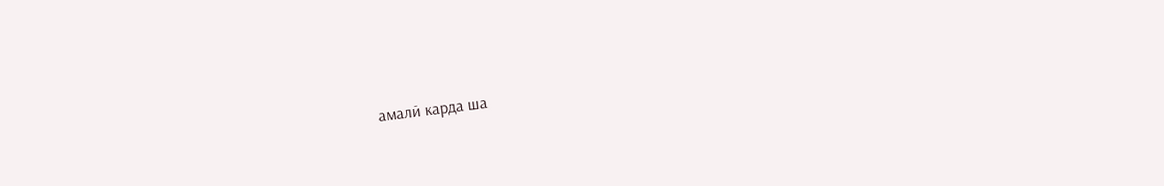амалӣ карда ша